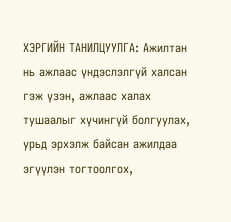ХЭРГИЙН ТАНИЛЦУУЛГА: Ажилтан нь ажлаас үндэслэлгүй халсан гэж үзэн, ажлаас халах тушаалыг хүчингүй болгуулах, урьд эрхэлж байсан ажилдаа эгүүлэн тогтоолгох,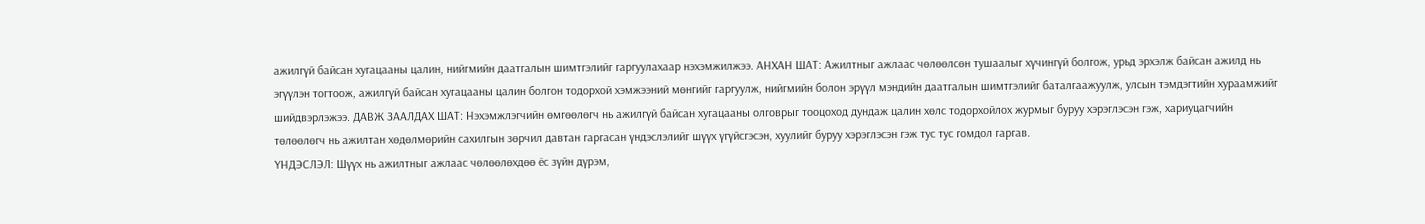ажилгүй байсан хугацааны цалин, нийгмийн даатгалын шимтгэлийг гаргуулахаар нэхэмжилжээ. АНХАН ШАТ: Ажилтныг ажлаас чөлөөлсөн тушаалыг хүчингүй болгож, урьд эрхэлж байсан ажилд нь эгүүлэн тогтоож, ажилгүй байсан хугацааны цалин болгон тодорхой хэмжээний мөнгийг гаргуулж, нийгмийн болон эрүүл мэндийн даатгалын шимтгэлийг баталгаажуулж, улсын тэмдэгтийн хураамжийг шийдвэрлэжээ. ДАВЖ ЗААЛДАХ ШАТ: Нэхэмжлэгчийн өмгөөлөгч нь ажилгүй байсан хугацааны олговрыг тооцоход дундаж цалин хөлс тодорхойлох журмыг буруу хэрэглэсэн гэж, хариуцагчийн төлөөлөгч нь ажилтан хөдөлмөрийн сахилгын зөрчил давтан гаргасан үндэслэлийг шүүх үгүйсгэсэн, хуулийг буруу хэрэглэсэн гэж тус тус гомдол гаргав.
ҮНДЭСЛЭЛ: Шүүх нь ажилтныг ажлаас чөлөөлөхдөө ёс зүйн дүрэм,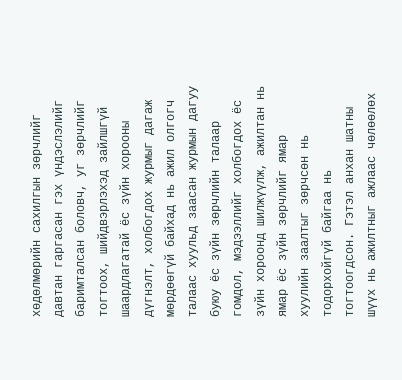хөдөлмөрийн сахилгын зөрчлийг давтан гаргасан гэх үндэслэлийг баримталсан боловч, уг зөрчлийг тогтоох, шийдвэрлэхэд зайлшгүй шаардлагатай ёс зүйн хорооны дүгнэлт, холбогдох журмыг дагаж мөрдөөгүй байхад нь ажил олгогч талаас хуульд заасан журмын дагуу буюу ёс зүйн зөрчлийн талаар гомдол, мэдээллийг холбогдох ёс зүйн хороонд шилжүүлж, ажилтан нь ямар ёс зүйн зөрчлийг ямар хуулийн заалтыг зөрчсөн нь тодорхойгүй байгаа нь тогтоогдсон. Гэтэл анхан шатны шүүх нь ажилтныг ажлаас чөлөөлөх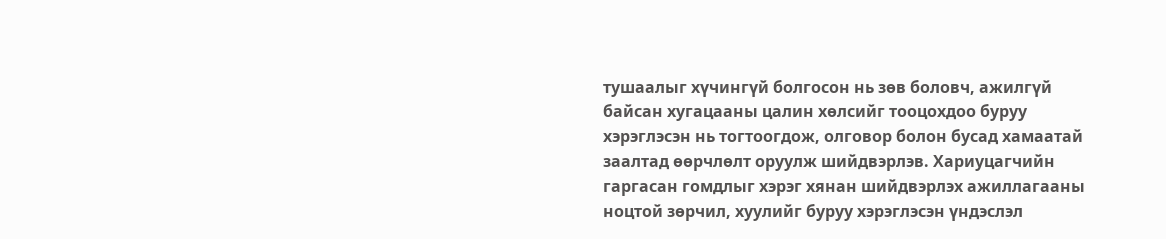тушаалыг хүчингүй болгосон нь зөв боловч, ажилгүй байсан хугацааны цалин хөлсийг тооцохдоо буруу хэрэглэсэн нь тогтоогдож, олговор болон бусад хамаатай заалтад өөрчлөлт оруулж шийдвэрлэв. Хариуцагчийн гаргасан гомдлыг хэрэг хянан шийдвэрлэх ажиллагааны ноцтой зөрчил, хуулийг буруу хэрэглэсэн үндэслэл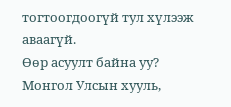тогтоогдоогүй тул хүлээж аваагүй.
Өөр асуулт байна уу?
Монгол Улсын хууль,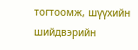тогтоомж, шүүхийн шийдвэрийн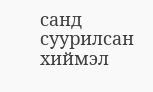санд суурилсан хиймэл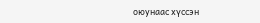оюунаас хүссэн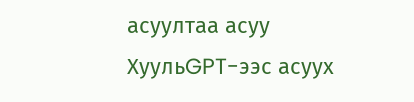асуултаа асуу
ХуульGPT-ээс асуух